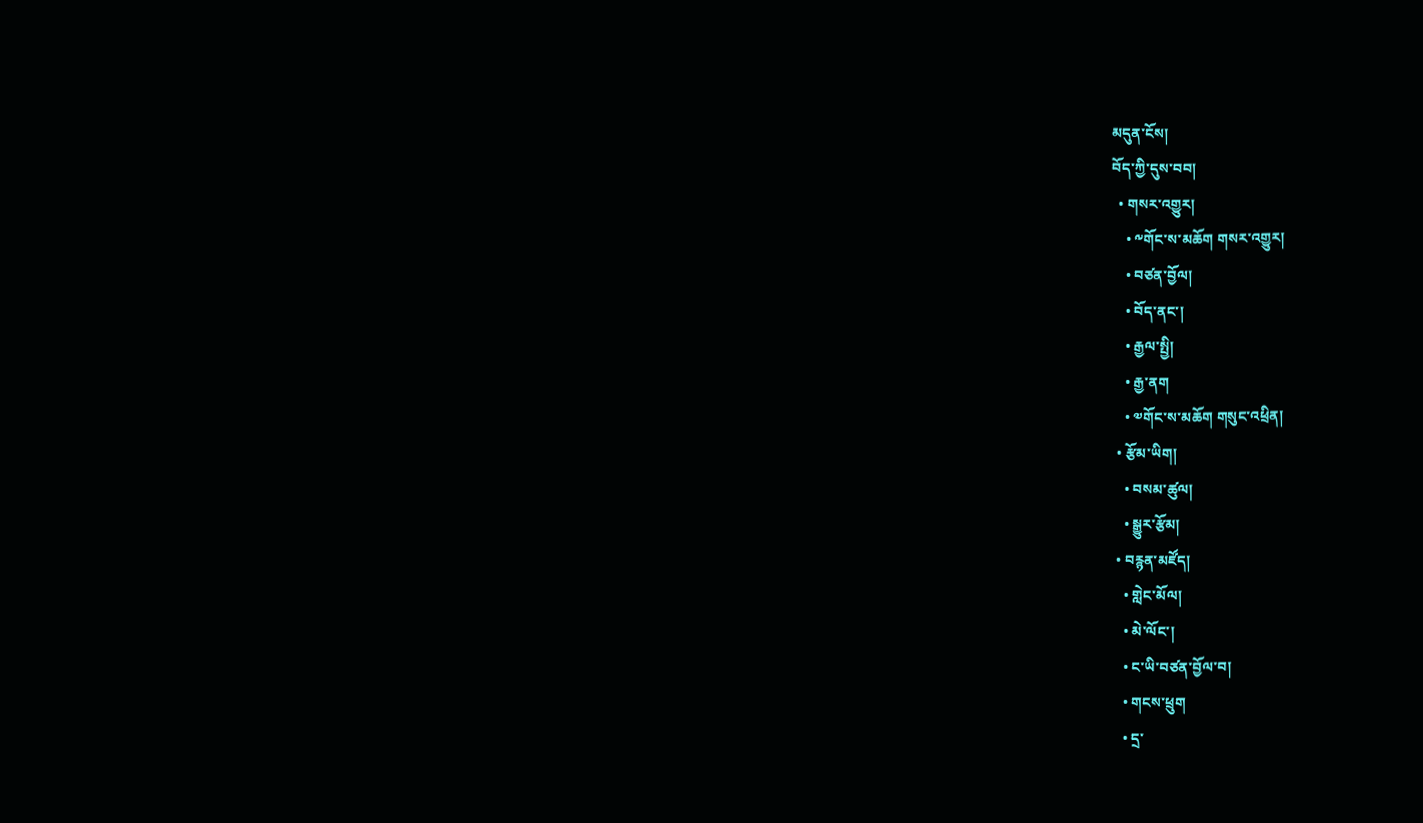མདུན་ངོས།
བོད་ཀྱི་དུས་བབ།
  • གསར་འགྱུར།
    • ༸གོང་ས་མཆོག གསར་འགྱུར།
    • བཙན་བྱོལ།
    • བོད་ནང་།
    • རྒྱལ་སྤྱི།
    • རྒྱ་ནག
    • ༧གོང་ས་མཆོག གསུང་འཕྲིན།
  • རྩོམ་ཡིག།
    • བསམ་ཚུལ།
    • སྒྱུར་རྩོམ།
  • བརྙན་མཛོད།
    • གླེང་མོལ།
    • མེ་ལོང་།
    • ང་ཡི་བཙན་བྱོལ་བ།
    • གངས་ཕྲུག
    • དྲ་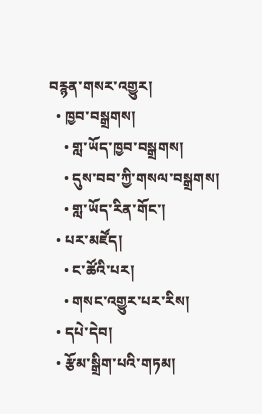བརྙན་གསར་འགྱུར།
  • ཁྱབ་བསྒྲགས།
    • གླ་ཡོད་ཁྱབ་བསྒྲགས།
    • དུས་བབ་ཀྱི་གསལ་བསྒྲགས།
    • གླ་ཡོད་རིན་གོང་།
  • པར་མཛོད།
    • ང་ཚོའི་པར།
    • གསང་འགྱུར་པར་རིས།
  • དཔེ་དེབ།
  • རྩོམ་སྒྲིག་པའི་གཏམ།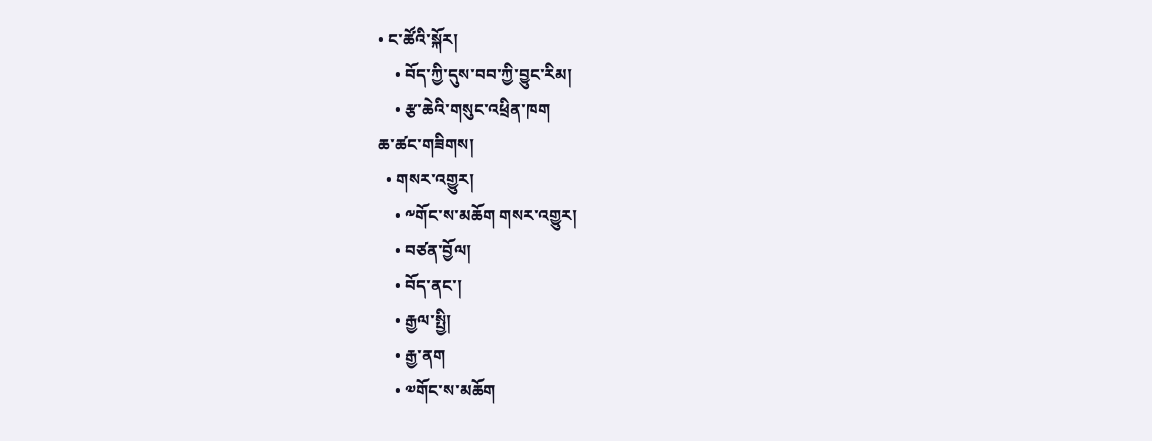• ང་ཚོའི་སྐོར།
    • བོད་ཀྱི་དུས་བབ་ཀྱི་བྱུང་རིམ།
    • རྩ་ཆེའི་གསུང་འཕྲིན་ཁག
ཆ་ཚང་གཟིགས།
  • གསར་འགྱུར།
    • ༸གོང་ས་མཆོག གསར་འགྱུར།
    • བཙན་བྱོལ།
    • བོད་ནང་།
    • རྒྱལ་སྤྱི།
    • རྒྱ་ནག
    • ༧གོང་ས་མཆོག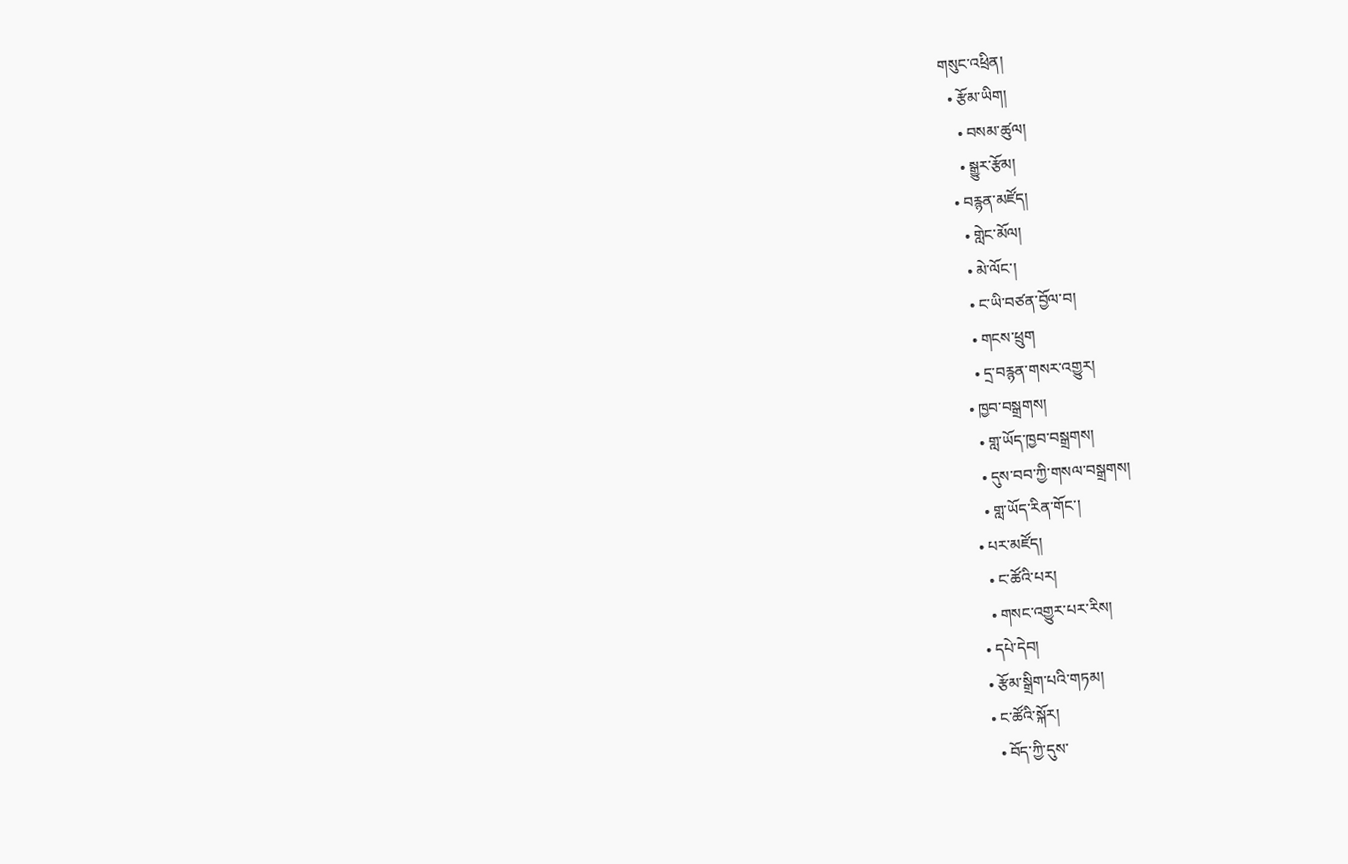གསུང་འཕྲིན།
  • རྩོམ་ཡིག།
    • བསམ་ཚུལ།
    • སྒྱུར་རྩོམ།
  • བརྙན་མཛོད།
    • གླེང་མོལ།
    • མེ་ལོང་།
    • ང་ཡི་བཙན་བྱོལ་བ།
    • གངས་ཕྲུག
    • དྲ་བརྙན་གསར་འགྱུར།
  • ཁྱབ་བསྒྲགས།
    • གླ་ཡོད་ཁྱབ་བསྒྲགས།
    • དུས་བབ་ཀྱི་གསལ་བསྒྲགས།
    • གླ་ཡོད་རིན་གོང་།
  • པར་མཛོད།
    • ང་ཚོའི་པར།
    • གསང་འགྱུར་པར་རིས།
  • དཔེ་དེབ།
  • རྩོམ་སྒྲིག་པའི་གཏམ།
  • ང་ཚོའི་སྐོར།
    • བོད་ཀྱི་དུས་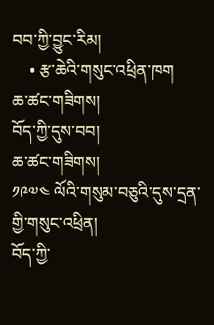བབ་ཀྱི་བྱུང་རིམ།
    • རྩ་ཆེའི་གསུང་འཕྲིན་ཁག
ཆ་ཚང་གཟིགས།
བོད་ཀྱི་དུས་བབ།
ཆ་ཚང་གཟིགས།
༡༩༧༤ ལོའི་གསུམ་བཅུའི་དུས་དྲན་གྱི་གསུང་འཕྲིན།
བོད་ཀྱི་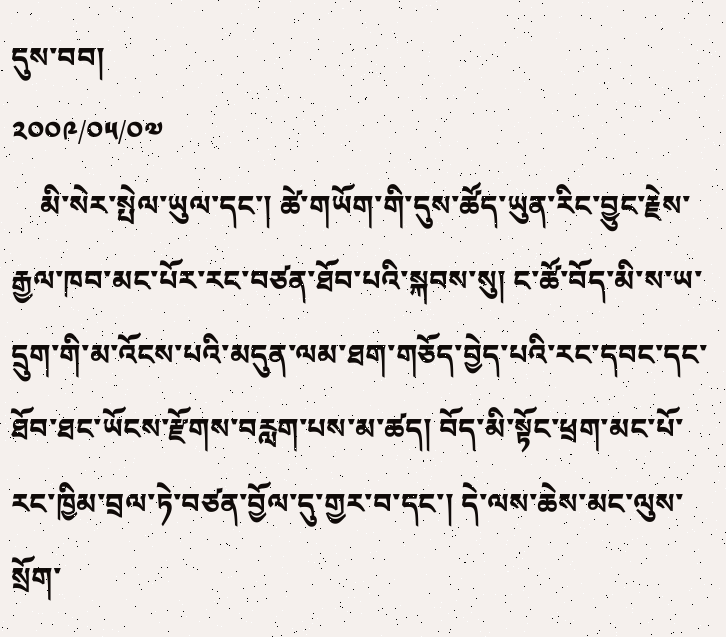དུས་བབ།
༢༠༠༩/༠༥/༠༧
    མི་སེར་སྤེལ་ཡུལ་དང་། ཚེ་གཡོག་གི་དུས་ཚོད་ཡུན་རིང་བྱུང་རྗེས་རྒྱལ་ཁབ་མང་པོར་རང་བཙན་ཐོབ་པའི་སྐབས་སུ། ང་ཚོ་བོད་མི་ས་ཡ་དྲུག་གི་མ་འོངས་པའི་མདུན་ལམ་ཐག་གཅོད་བྱེད་པའི་རང་དབང་དང་ཐོབ་ཐང་ཡོངས་རྫོགས་བརླག་པས་མ་ཚད། བོད་མི་སྟོང་ཕྲག་མང་པོ་རང་ཁྱིམ་བྲལ་ཏེ་བཙན་བྱོལ་དུ་གྱར་བ་དང་། དེ་ལས་ཆེས་མང་ལུས་སྲོག་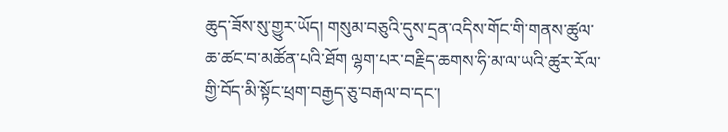ཆུད་ཟོས་སུ་གྱུར་ཡོད། གསུམ་བཅུའི་དུས་དྲན་འདིས་གོང་གི་གནས་ཚུལ་ཆ་ཚང་བ་མཚོན་པའི་ཐོག ལྷག་པར་བརྗིད་ཆགས་ཧི་མ་ལ་ཡའི་ཚུར་རོལ་གྱི་བོད་མི་སྟོང་ཕྲག་བརྒྱད་ཅུ་བརྒལ་བ་དང་།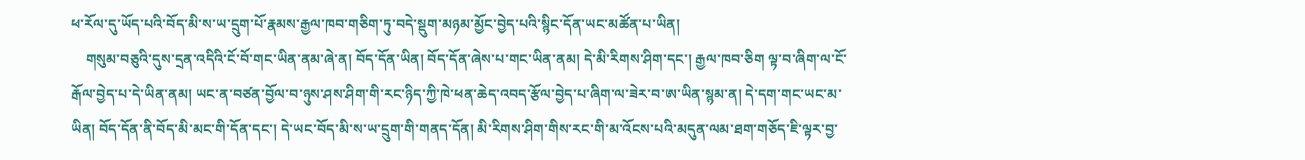ཕ་རོལ་དུ་ཡོད་པའི་བོད་མི་ས་ཡ་དྲུག་པོ་རྣམས་རྒྱལ་ཁབ་གཅིག་ཏུ་བདེ་སྡུག་མཉམ་མྱོང་བྱེད་པའི་སྙིང་དོན་ཡང་མཚོན་པ་ཡིན།
    གསུམ་བཅུའི་དུས་དྲན་འདིའི་ངོ་བོ་གང་ཡིན་ནམ་ཞེ་ན། བོད་དོན་ཡིན། བོད་དོན་ཞེས་པ་གང་ཡིན་ནམ། དེ་མི་རིགས་ཤིག་དང་། རྒྱལ་ཁབ་ཅིག ལྟ་བ་ཞིག་ལ་ངོ་རྒོལ་བྱེད་པ་དེ་ཡིན་ནམ། ཡང་ན་བཙན་བྱོལ་བ་ཉུས་ཤས་ཤིག་གི་རང་ཉིད་ཀྱི་ཁེ་ཕན་ཆེད་འབད་རྩོལ་བྱེད་པ་ཞིག་ལ་ཟེར་བ་ཨ་ཡིན་སྙམ་ན། དེ་དག་གང་ཡང་མ་ཡིན། བོད་དོན་ནི་བོད་མི་མང་གི་དོན་དང་། དེ་ཡང་བོད་མི་ས་ཡ་དྲུག་གི་གནད་དོན། མི་རིགས་ཤིག་གིས་རང་གི་མ་འོངས་པའི་མདུན་ལམ་ཐག་གཅོད་ཇི་ལྟར་བྱ་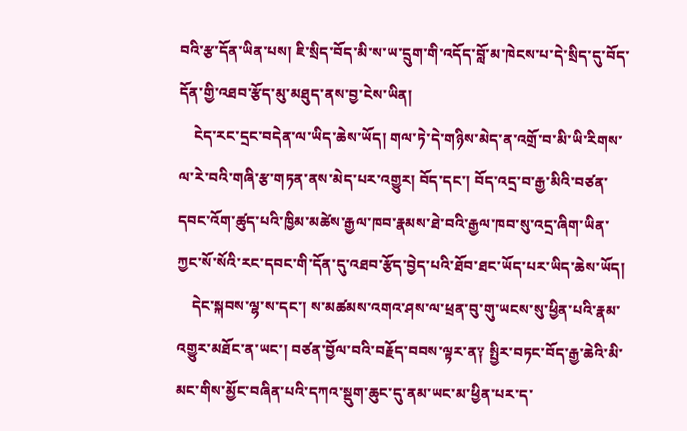བའི་རྩ་དོན་ཡིན་པས། ཇི་སྲིད་བོད་མི་ས་ཡ་དྲུག་གི་འདོད་བློ་མ་ཁེངས་པ་དེ་སྲིད་དུ་བོད་དོན་གྱི་འཐབ་རྩོད་མུ་མཐུད་ནས་བྱ་ངེས་ཡིན།
    ངེད་རང་དྲང་བདེན་ལ་ཡིད་ཆེས་ཡོད། གལ་ཏེ་དེ་གཉིས་མེད་ན་འགྲོ་བ་མི་ཡི་རིགས་ལ་རེ་བའི་གཞི་རྩ་གཏན་ནས་མེད་པར་འགྱུར། བོད་དང་། བོད་འདྲ་བ་རྒྱ་མིའི་བཙན་དབང་འོག་ཚུད་པའི་ཁྱིམ་མཚེས་རྒྱལ་ཁབ་རྣམས་ཐེ་བའི་རྒྱལ་ཁབ་སུ་འདྲ་ཞིག་ཡིན་ཀྱང་སོ་སོའི་རང་དབང་གི་དོན་དུ་འཐབ་རྩོད་བྱེད་པའི་ཐོབ་ཐང་ཡོད་པར་ཡིད་ཆེས་ཡོད།
    དེང་སྐབས་ལྷ་ས་དང་། ས་མཚམས་འགའ་ཤས་ལ་ཕྲན་བུ་གུ་ཡངས་སུ་ཕྱིན་པའི་རྣམ་འགྱུར་མཐོང་ན་ཡང་། བཙན་བྱོལ་བའི་བརྗོད་བབས་ལྟར་ན༑ སྤྱིར་བཏང་བོད་རྒྱ་ཆེའི་མི་མང་གིས་མྱོང་བཞིན་པའི་དཀའ་སྡུག་ཆུང་དུ་ནམ་ཡང་མ་ཕྱིན་པར་ད་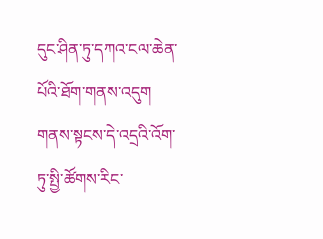དུང་ཤིན་ཏུ་དཀའ་ངལ་ཆེན་པོའི་ཐོག་གནས་འདུག གནས་སྟངས་དེ་འདྲའི་འོག་ཏུ་སྤྱི་ཚོགས་རིང་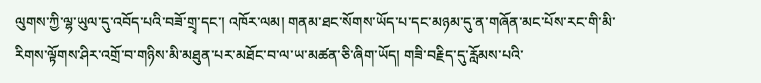ལུགས་ཀྱི་ལྷ་ཡུལ་དུ་འབོད་པའི་བཟོ་གྲྭ་དང་། འཁོར་ལམ། གནམ་ཐང་སོགས་ཡོད་པ་དང་མཉམ་དུ་ན་གཞོན་མང་པོས་རང་གི་མི་རིགས་ལྟོགས་ཤིར་འགྲོ་བ་གཉིས་མི་མཐུན་པར་མཐོང་བ་ལ་ཡ་མཚན་ཅི་ཞིག་ཡོད། གཟི་བརྗིད་དུ་རློམས་པའི་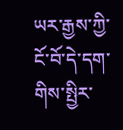ཡར་རྒྱས་ཀྱི་ངོ་བོ་དེ་དག་གིས་སྤྱིར་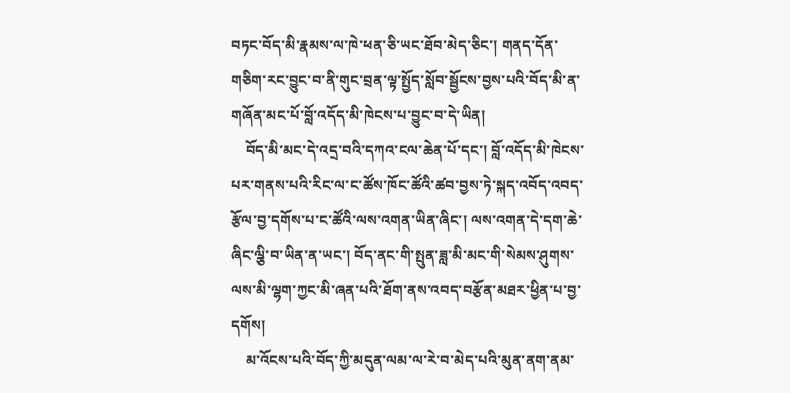བཏང་བོད་མི་རྣམས་ལ་ཁེ་ཕན་ཅི་ཡང་ཐོབ་མེད་ཅིང་། གནད་དོན་གཅིག་རང་བྱུང་བ་ནི་གུང་བྲན་ལྟ་སྤྱོད་སློབ་སྦྱོངས་བྱས་པའི་བོད་མི་ན་གཞོན་མང་པོ་བློ་འདོད་མི་ཁེངས་པ་བྱུང་བ་དེ་ཡིན།
    བོད་མི་མང་དེ་འདྲ་བའི་དཀའ་ངལ་ཆེན་པོ་དང་། བློ་འདོད་མི་ཁེངས་པར་གནས་པའི་རིང་ལ་ང་ཚོས་ཁོང་ཚོའི་ཚབ་བྱས་ཏེ་སྐད་འབོད་འབད་རྩོལ་བྱ་དགོས་པ་ང་ཚོའི་ལས་འགན་ཡིན་ཞིང་། ལས་འགན་དེ་དག་ཆེ་ཞིང་ལྕི་བ་ཡིན་ན་ཡང་། བོད་ནང་གི་སྤུན་ཟླ་མི་མང་གི་སེམས་ཤུགས་ལས་མི་ལྷག་ཀྱང་མི་ཞན་པའི་ཐོག་ནས་འབད་བརྩོན་མཐར་ཕྱིན་པ་བྱ་དགོས།
    མ་འོངས་པའི་བོད་ཀྱི་མདུན་ལམ་ལ་རེ་བ་མེད་པའི་མུན་ནག་ནམ་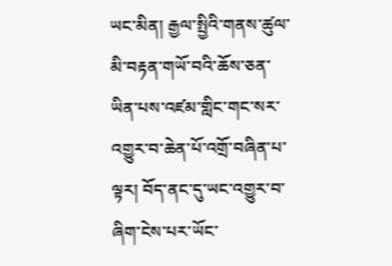ཡང་མིན། རྒྱལ་སྤྱིའི་གནས་ཚུལ་མི་བརྟན་གཡོ་བའི་ཆོས་ཅན་ཡིན་པས་འཛམ་གླིང་གང་སར་འགྱུར་བ་ཆེན་པོ་འགྲོ་བཞིན་པ་ལྟར། བོད་ནང་དུ་ཡང་འགྱུར་བ་ཞིག་ངེས་པར་ཡོང་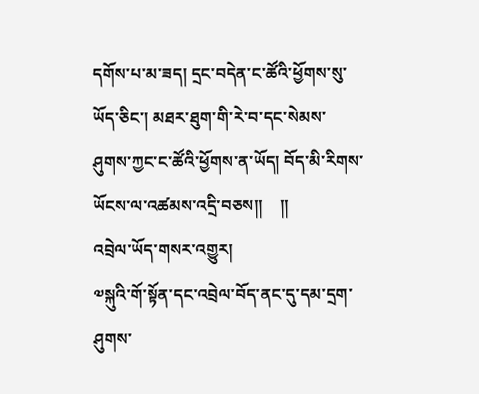དགོས་པ་མ་ཟད། དྲང་བདེན་ང་ཚོའི་ཕྱོགས་སུ་ཡོད་ཅིང་། མཐར་ཐུག་གི་རེ་བ་དང་སེམས་ཤུགས་ཀྱང་ང་ཚོའི་ཕྱོགས་ན་ཡོད། བོད་མི་རིགས་ཡོངས་ལ་འཚམས་འདྲི་བཅས།།    །།
འབྲེལ་ཡོད་གསར་འགྱུར།
༧སྐུའི་གོ་སྟོན་དང་འབྲེལ་བོད་ནང་དུ་དམ་དྲག་ཤུགས་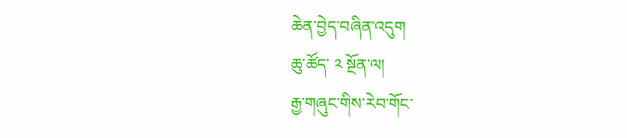ཆེན་བྱེད་བཞིན་འདུག
ཆུ་ཚོད་ ༢ སྔོན་ལ།
རྒྱ་གཞུང་གིས་རེབ་གོང་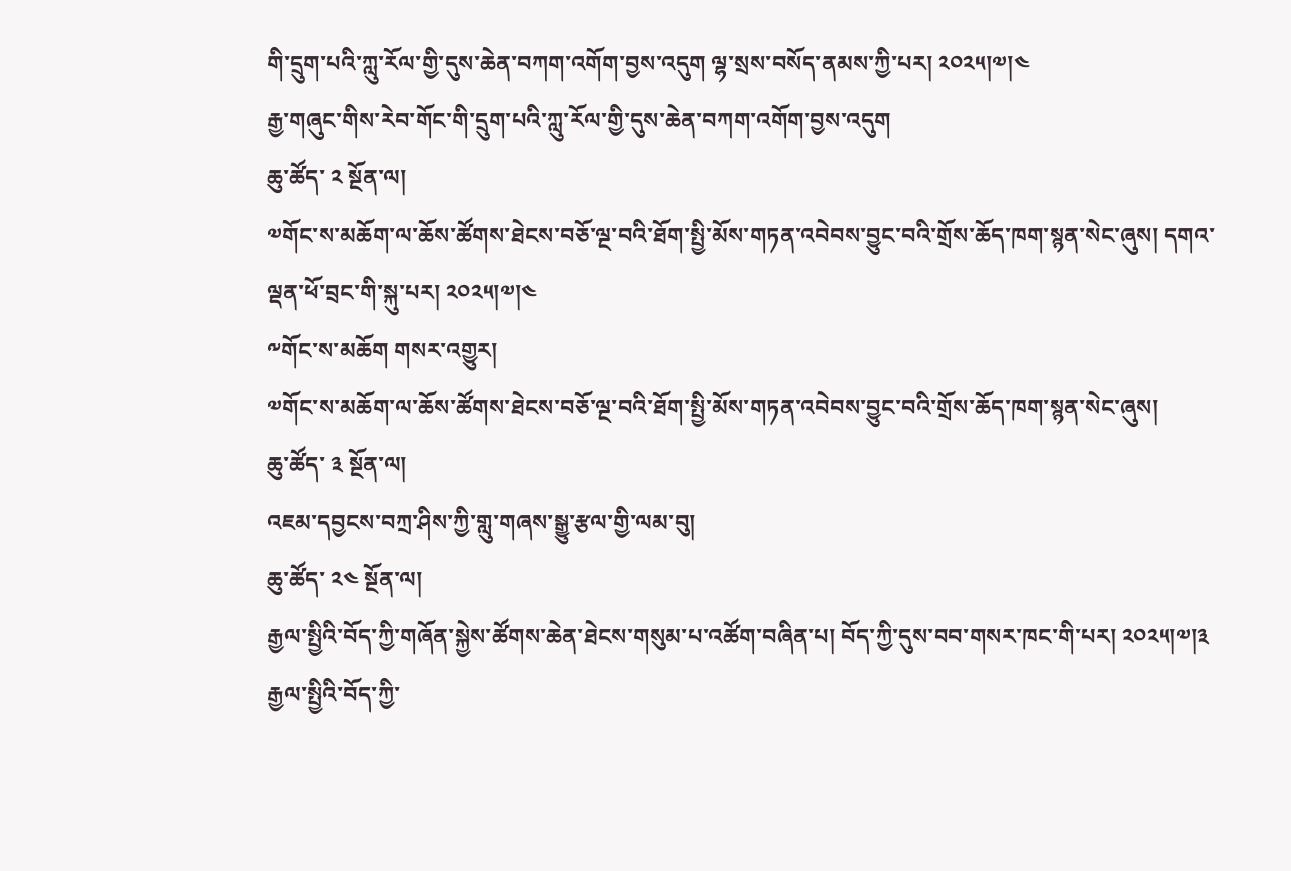གི་དྲུག་པའི་ཀླུ་རོལ་གྱི་དུས་ཆེན་བཀག་འགོག་བྱས་འདུག ལྷ་སྲས་བསོད་ནམས་ཀྱི་པར། ༢༠༢༥།༧།༤
རྒྱ་གཞུང་གིས་རེབ་གོང་གི་དྲུག་པའི་ཀླུ་རོལ་གྱི་དུས་ཆེན་བཀག་འགོག་བྱས་འདུག
ཆུ་ཚོད་ ༢ སྔོན་ལ།
༧གོང་ས་མཆོག་ལ་ཆོས་ཚོགས་ཐེངས་བཅོ་ལྔ་བའི་ཐོག་སྤྱི་མོས་གཏན་འབེབས་བྱུང་བའི་གྲོས་ཆོད་ཁག་སྙན་སེང་ཞུས། དགའ་ལྡན་ཕོ་བྲང་གི་སྐུ་པར། ༢༠༢༥།༧།༤
༸གོང་ས་མཆོག གསར་འགྱུར།
༧གོང་ས་མཆོག་ལ་ཆོས་ཚོགས་ཐེངས་བཅོ་ལྔ་བའི་ཐོག་སྤྱི་མོས་གཏན་འབེབས་བྱུང་བའི་གྲོས་ཆོད་ཁག་སྙན་སེང་ཞུས།
ཆུ་ཚོད་ ༣ སྔོན་ལ།
འཇམ་དབྱངས་བཀྲ་ཤིས་ཀྱི་གླུ་གཞས་སྒྱུ་རྩལ་གྱི་ལམ་བུ།
ཆུ་ཚོད་ ༢༤ སྔོན་ལ།
རྒྱལ་སྤྱིའི་བོད་ཀྱི་གཞོན་སྐྱེས་ཚོགས་ཆེན་ཐེངས་གསུམ་པ་འཚོག་བཞིན་པ། བོད་ཀྱི་དུས་བབ་གསར་ཁང་གི་པར། ༢༠༢༥།༧།༣
རྒྱལ་སྤྱིའི་བོད་ཀྱི་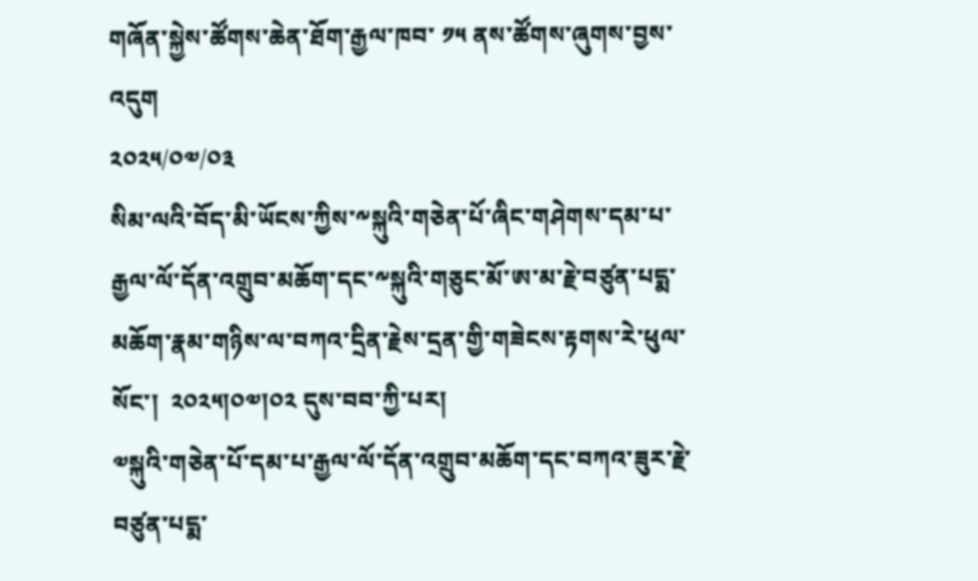གཞོན་སྐྱེས་ཚོགས་ཆེན་ཐོག་རྒྱལ་ཁབ་ ༡༥ ནས་ཚོགས་ཞུགས་བྱས་འདུག
༢༠༢༥/༠༧/༠༣
སིམ་ལའི་བོད་མི་ཡོངས་ཀྱིས་༸སྐུའི་གཅེན་པོ་ཞིང་གཤེགས་དམ་པ་རྒྱལ་ལོ་དོན་འགྲུབ་མཆོག་དང་༸སྐུའི་གཅུང་མོ་ཨ་མ་རྗེ་བཙུན་པདྨ་མཆོག་རྣམ་གཉིས་ལ་བཀའ་དྲིན་རྗེས་དྲན་གྱི་གཟེངས་རྟགས་རེ་ཕུལ་སོང་།  ༢༠༢༥།༠༧།༠༢ དུས་བབ་ཀྱི་པར།
༧སྐུའི་གཅེན་པོ་དམ་པ་རྒྱལ་ལོ་དོན་འགྲུབ་མཆོག་དང་བཀའ་ཟུར་རྗེ་བཙུན་པདྨ་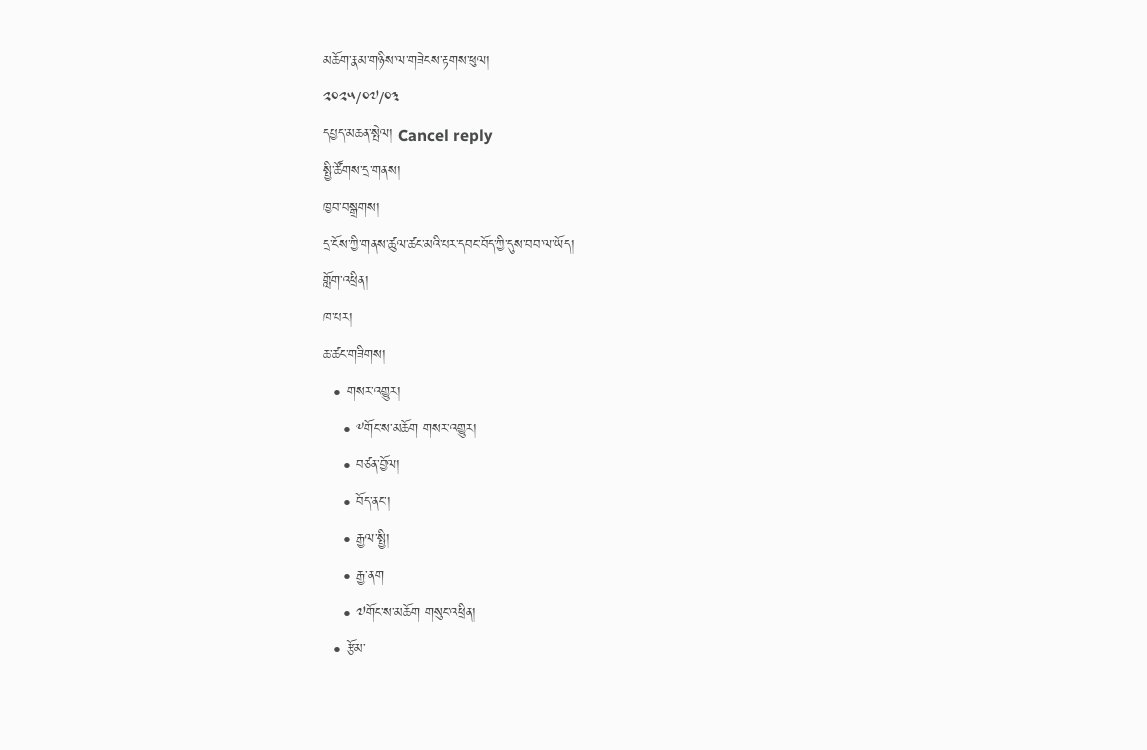མཆོག་རྣམ་གཉིས་ལ་གཟེངས་རྟགས་ཕུལ།
༢༠༢༥/༠༧/༠༣
དཔྱད་མཆན་སྤེལ། Cancel reply
སྤྱི་ཚོགས་དྲ་གནས།
ཁྱབ་བསྒྲགས།
དྲ་ངོས་ཀྱི་གནས་ཚུལ་ཚང་མའི་པར་དབང་བོད་ཀྱི་དུས་བབ་ལ་ཡོད།
གློག་འཕྲིན།
ཁ་པར།
ཆ་ཚང་གཟིགས།
  • གསར་འགྱུར།
    • ༸གོང་ས་མཆོག གསར་འགྱུར།
    • བཙན་བྱོལ།
    • བོད་ནང་།
    • རྒྱལ་སྤྱི།
    • རྒྱ་ནག
    • ༧གོང་ས་མཆོག གསུང་འཕྲིན།
  • རྩོམ་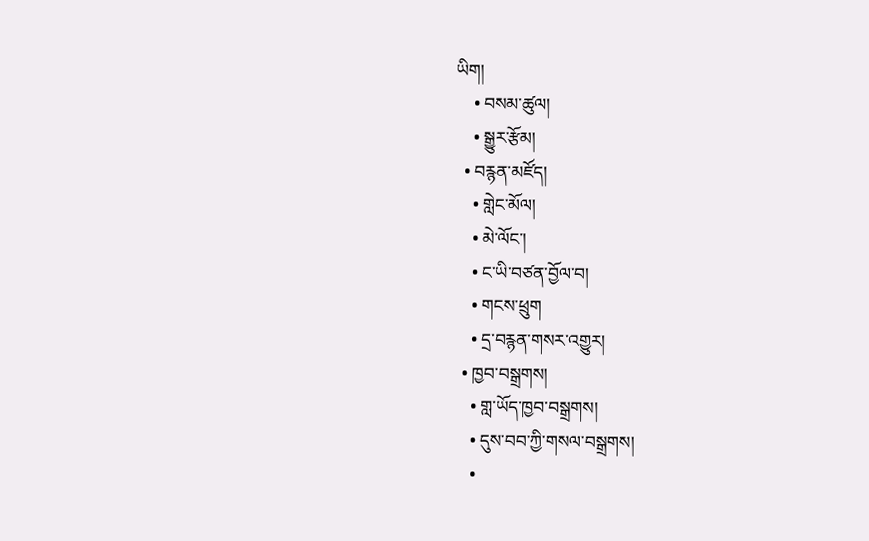ཡིག།
    • བསམ་ཚུལ།
    • སྒྱུར་རྩོམ།
  • བརྙན་མཛོད།
    • གླེང་མོལ།
    • མེ་ལོང་།
    • ང་ཡི་བཙན་བྱོལ་བ།
    • གངས་ཕྲུག
    • དྲ་བརྙན་གསར་འགྱུར།
  • ཁྱབ་བསྒྲགས།
    • གླ་ཡོད་ཁྱབ་བསྒྲགས།
    • དུས་བབ་ཀྱི་གསལ་བསྒྲགས།
    •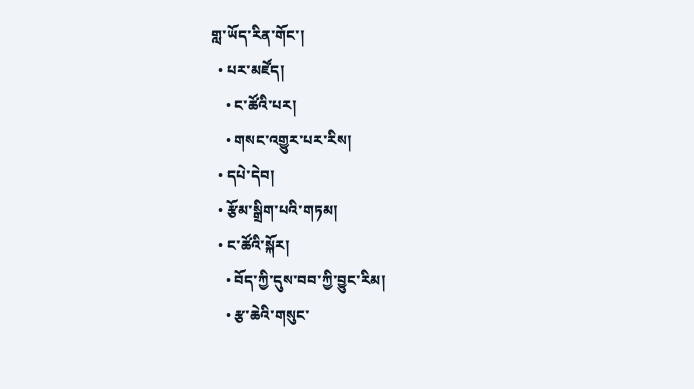གླ་ཡོད་རིན་གོང་།
  • པར་མཛོད།
    • ང་ཚོའི་པར།
    • གསང་འགྱུར་པར་རིས།
  • དཔེ་དེབ།
  • རྩོམ་སྒྲིག་པའི་གཏམ།
  • ང་ཚོའི་སྐོར།
    • བོད་ཀྱི་དུས་བབ་ཀྱི་བྱུང་རིམ།
    • རྩ་ཆེའི་གསུང་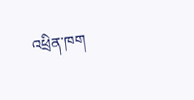འཕྲིན་ཁག